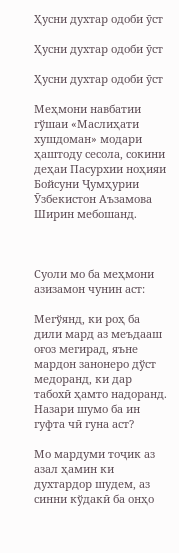Ҳусни духтар одоби ӯст

Ҳусни духтар одоби ӯст

Ҳусни духтар одоби ӯст

Меҳмони навбатии гўшаи «Маслиҳати хушдоман» модари ҳаштоду сесола, сокини деҳаи Пасурхии ноҳияи Бойсуни Ҷумҳурии Ӯзбекистон Аъзамова Ширин мебошанд.



Суоли мо ба меҳмони азизамон чунин аст:

Мегўянд, ки роҳ ба дили мард аз меъдааш оғоз мегирад, яъне мардон занонеро дўст медоранд, ки дар табохӣ ҳамто надоранд. Назари шумо ба ин гуфта чӣ гуна аст?

Мо мардуми тоҷик аз азал ҳамин ки духтардор шудем, аз синни кўдакӣ ба онҳо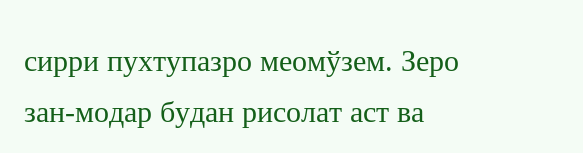сирри пухтупазро меомўзем. Зеро зан-модар будан рисолат аст ва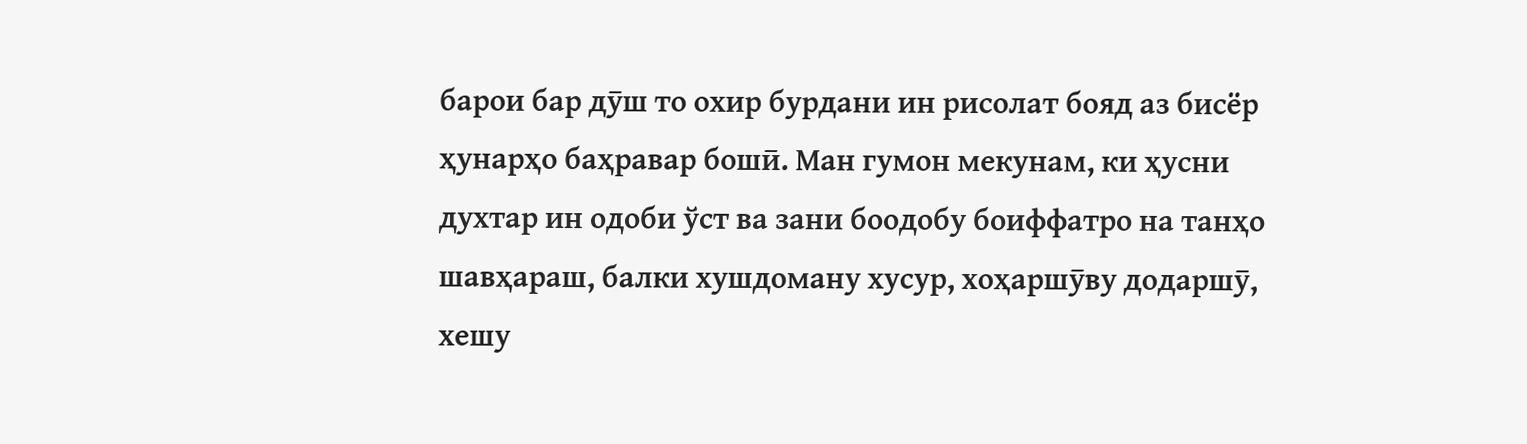барои бар дӯш то охир бурдани ин рисолат бояд аз бисёр ҳунарҳо баҳравар бошӣ. Ман гумон мекунам, ки ҳусни духтар ин одоби ўст ва зани боодобу боиффатро на танҳо шавҳараш, балки хушдоману хусур, хоҳаршӯву додаршӯ, хешу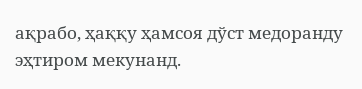ақрабо, ҳаққу ҳамсоя дўст медоранду эҳтиром мекунанд.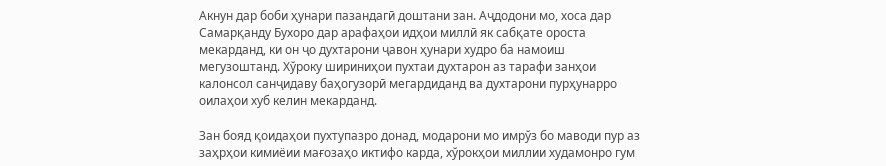Акнун дар боби ҳунари пазандагӣ доштани зан. Аҷдодони мо, хоса дар Самарқанду Бухоро дар арафаҳои идҳои миллӣ як сабқате ороста мекарданд, ки он ҷо духтарони ҷавон ҳунари худро ба намоиш мегузоштанд. Хўроку шириниҳои пухтаи духтарон аз тарафи занҳои калонсол санҷидаву баҳогузорӣ мегардиданд ва духтарони пурҳунарро оилаҳои хуб келин мекарданд.

Зан бояд қоидаҳои пухтупазро донад, модарони мо имрўз бо маводи пур аз заҳрҳои кимиёии мағозаҳо иктифо карда, хўрокҳои миллии худамонро гум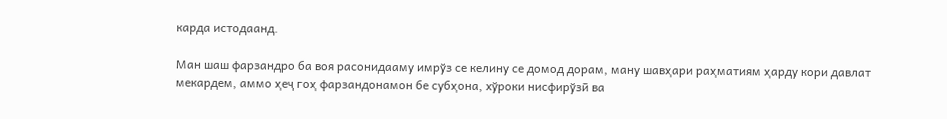карда истодаанд.

Ман шаш фарзандро ба воя расонидааму имрўз се келину се домод дорам, ману шавҳари раҳматиям ҳарду кори давлат мекардем, аммо ҳеҷ гоҳ фарзандонамон бе субҳона, хўроки нисфирўзӣ ва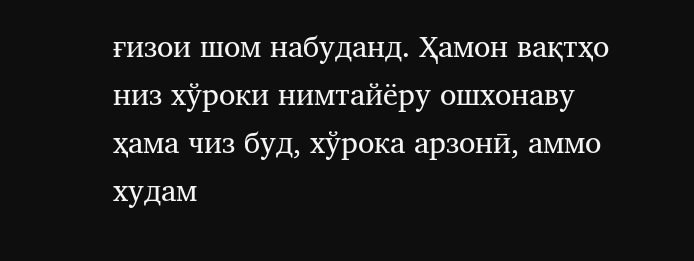ғизои шом набуданд. Ҳамон вақтҳо низ хўроки нимтайёру ошхонаву ҳама чиз буд, хўрока арзонӣ, аммо худам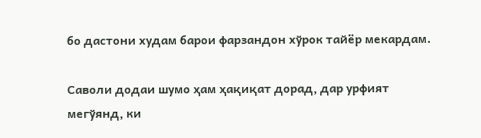бо дастони худам барои фарзандон хўрок тайёр мекардам.

Саволи додаи шумо ҳам ҳақиқат дорад, дар урфият мегўянд, ки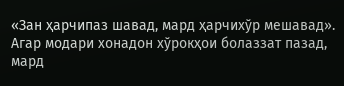«Зан ҳарчипаз шавад, мард ҳарчихўр мешавад». Агар модари хонадон хўрокҳои болаззат пазад, мард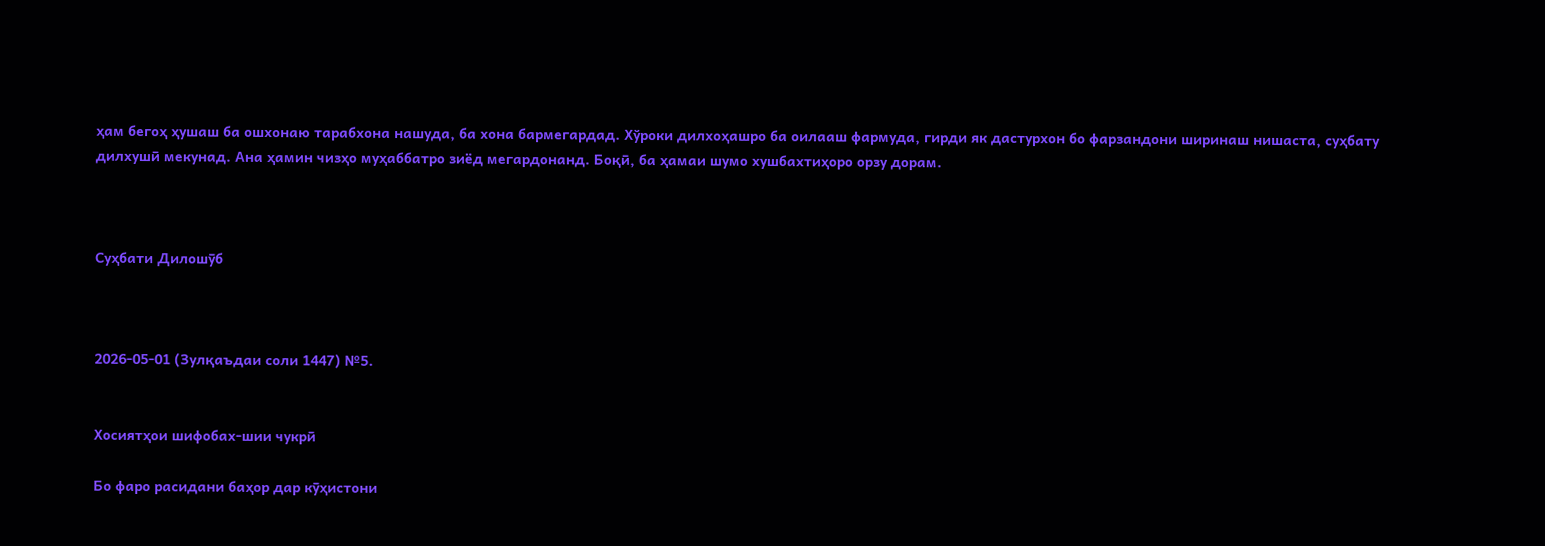ҳам бегоҳ ҳушаш ба ошхонаю тарабхона нашуда, ба хона бармегардад. Хўроки дилхоҳашро ба оилааш фармуда, гирди як дастурхон бо фарзандони ширинаш нишаста, суҳбату дилхушӣ мекунад. Ана ҳамин чизҳо муҳаббатро зиёд мегардонанд. Боқӣ, ба ҳамаи шумо хушбахтиҳоро орзу дорам.



Суҳбати Дилошӯб



2026-05-01 (Зулқаъдаи соли 1447) №5.


Хосиятҳои шифобах-шии чукрӣ

Бо фаро расидани баҳор дар кӯҳистони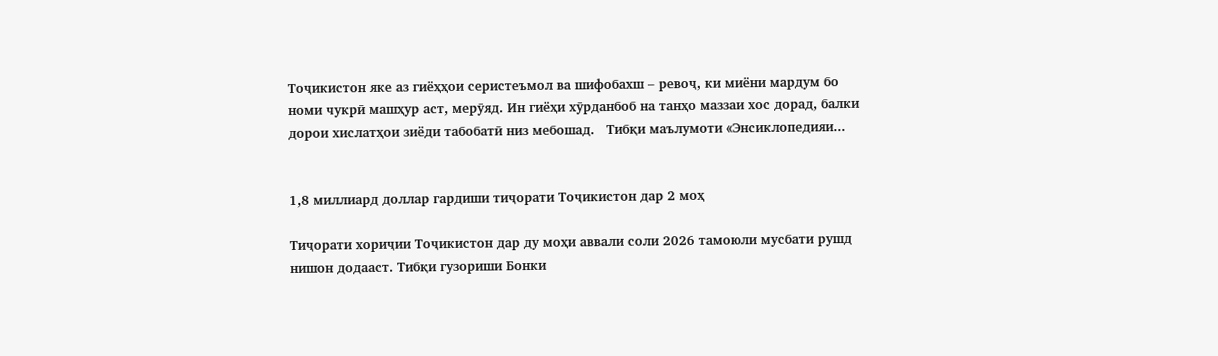Тоҷикистон яке аз гиёҳҳои серистеъмол ва шифобахш – ревоҷ, ки миёни мардум бо номи чукрӣ машҳур аст, мерӯяд. Ин гиёҳи хӯрданбоб на танҳо маззаи хос дорад, балки дорои хислатҳои зиёди табобатӣ низ мебошад.   Тибқи маълумоти «Энсиклопедияи...


1,8 миллиард доллар гардиши тиҷорати Тоҷикистон дар 2 моҳ

Тиҷорати хориҷии Тоҷикистон дар ду моҳи аввали соли 2026 тамоюли мусбати рушд нишон додааст. Тибқи гузориши Бонки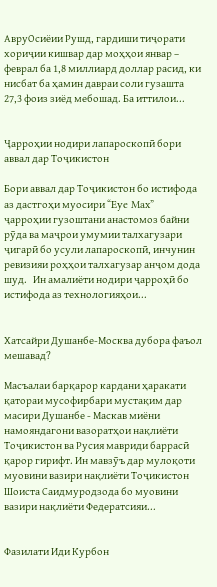АвруОсиёии Рушд, гардиши тиҷорати хориҷии кишвар дар моҳҳои январ – феврал ба 1,8 миллиард доллар расид, ки нисбат ба ҳамин давраи соли гузашта 27,3 фоиз зиёд мебошад. Ба иттилои...


Ҷарроҳии нодири лапароскопӣ бори аввал дар Тоҷикистон

Бори аввал дар Тоҷикистон бо истифода аз дастгоҳи муосири “Eye Max” ҷарроҳии гузоштани анастомоз байни рӯда ва маҷрои умумии талхагузари ҷигарӣ бо усули лапароскопӣ, инчунин ревизияи роҳҳои талхагузар анҷом дода шуд.   Ин амалиёти нодири ҷарроҳӣ бо истифода аз технологияҳои...


Хатсайри Душанбе-Москва дубора фаъол мешавад?

Масъалаи барқарор кардани ҳаракати қатораи мусофирбари мустақим дар масири Душанбе - Маскав миёни намояндагони вазоратҳои нақлиёти Тоҷикистон ва Русия мавриди баррасӣ қарор гирифт. Ин мавзӯъ дар мулоқоти муовини вазири нақлиёти Тоҷикистон Шоиста Саидмуродзода бо муовини вазири нақлиёти Федератсияи...


Фазилати Иди Курбон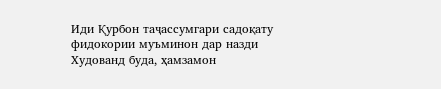Иди Қурбон таҷассумгари садоқату фидокории муъминон дар назди Худованд буда, ҳамзамон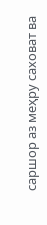саршор аз меҳру саховат ва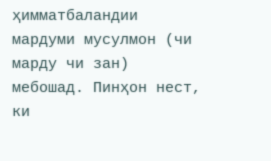ҳимматбаландии мардуми мусулмон (чи марду чи зан) мебошад. Пинҳон нест, ки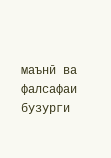маънӣ ва фалсафаи бузурги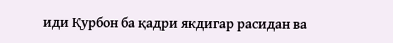иди Қурбон ба қадри якдигар расидан ва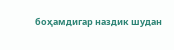боҳамдигар наздик шудан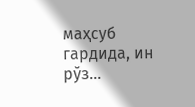маҳсуб гардида, ин рўз...